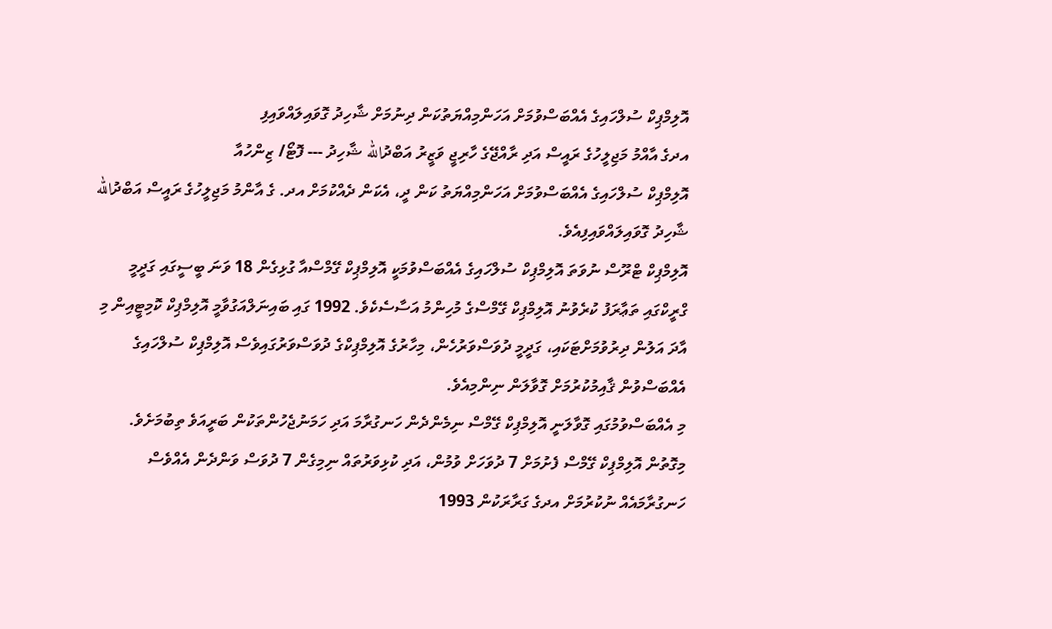އޮލިމްޕިކް ސުލްހައިގެ އެއްބަސްވުމަށް އަހަންމިއްޔަތުކަން ދިނުމަށް ޝާހިދު ގޮވައިލައްވައިފި
އދގެ އާއްމު މަޖިލީހުގެ ރައީސް އަދި ރާއްޖޭގެ ހާރިޖީ ވަޒީރު އަބްދުالله ޝާހިދު --- ފޮޓޯ/ ޒިންހުއާ
އޮލިމްޕިކް ސުލްހައިގެ އެއްބަސްވުމަށް އަހަންމިއްޔަތު ކަން ދީ، އެކަން ދެއްކުމަށް އދ. ގެ އާންމު މަޖިލީހުގެ ރައީސް އަބްދުالله ޝާހިދު ގޮވައިލައްވައިފިއެވެ.
އޮލިމްޕިކް ޓްރޫސް ނުވަތަ އޮލިމްޕިކް ސުލްހައިގެ އެއްބަސްވުމަކީ އޮލިމްޕިކް ގޭމްސްއާ ގުޅިގެން 18 ވަނަ ބީސީގައި ގަދީމީ ގްރީކްގައި ތަޢާރަފު ކުރެވުނު އޮލިމްޕިކް ގޭމްސްގެ މުހިންމު އަސާސެކެވެ. 1992 ގައި ބައިނަލްއަގުވާމީ އޮލިމްޕިކް ކޮމިޓީއިން މި އާދަ އަލުން ދިރުވުމަށްޓަކައި، ގަދީމީ ދުވަސްވަރުހެން، މިހާރުގެ އޮލިމްޕިކްގެ ދުވަސްވަރުގައިވެސް އޮލިމްޕިކް ސުލްހައިގެ އެއްބަސްވުން ޤާއިމުކުރުމަށް ގޮވާލަން ނިންމިއެވެ.
މި އެއްބަސްވުމުގައި ގޮވާލަނީ އޮލިމްޕިކް ގޭމްސް ނިމެންދެން ހަނގުރާމަ އަދި ހަމަނުޖެހުންތަކުން ބަރީއަވެ ތިބުމަށެވެ. މިގޮތުން އޮލިމްޕިކް ގޭމްސް ފެށުމަށް 7 ދުވަހަށް ވުމުން، އަދި ކުޅިވަރުތައް ނިމިގެން 7 ދުވަސް ވަންދެން އެއްވެސް ހަނގުރާމައެއް ނުކުރުމަށް އދގެ ގަރާރަކުން 1993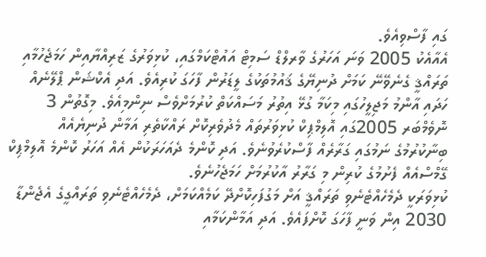ގައި ފާސްވިއެވެ.
އެއާއެކު 2005 ވަނަ އަހަރުގެ ވާރލްޑް ސަމިޓް އައުޓްކަމްގައި، ކުޅިވަރުގެ ޒަރިއްޔާއިން ހަމަޖެހުމާއި ތަރައްޤީ ގެނެވޭނޭ ކަމަށް ދުނިޔޭގެ ޤައުމުތަކުގެ ލީޑަރުން ފާހަގަ ކުރިއެވެ. އަދި އެކްޝަން ޕްލޭނެއް ހަދައި އާންމު މަޖިލީހުގައި މިކަމާ ގުޅޭ އިތުރު މަސައްކަތް ކުރުމަށްވެސް ނިންމިއެވެ. މިގޮތުން 3 ނޮވެމްބަރ 2005ގައި އޮލިމްޕިކް ކުޅިވަރުތައް މެދުވެރިކޮށް ރައްކާތެރި އަމާން ދުނިޔެއެއް ބިނާކުރުމުގެ ނަމުގައި ގަރާރެއް ފާސްކުރެވުނެވެ. އަދި ކޮންމެ ދެއަހަރަކުން އެއް އަހަރު ކޮންމެ އޮލިމްޕިކް ގޭމްސްއެއް ފެށުމުގެ ކުރިން މި ގަރާރު އާކުރުމަށް ހަމަޖެހުނެވެ.
ކުޅިވަރަކީ ދެމެހެއްޓެނެވި ތަރައްޤީ އަށް މަގުފަހިކޮށްދޭ ކަމެއްކަމަށް، ދެމެހެއްޓެނެވި ތަރައްގީގެ އެޖެންޑާ 2030 އިން ވަނީ ފާހަގަ ކޮށްފައެވެ. އަދި އަމާންކަމާއި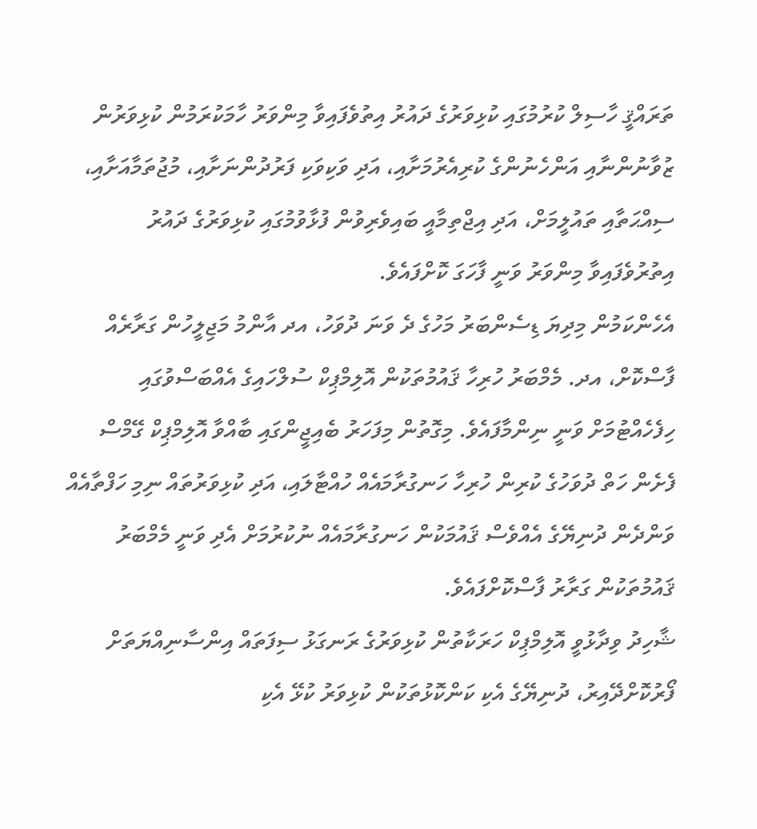ތަރައްޤީ ހާސިލް ކުރުމުގައި ކުޅިވަރުގެ ދައުރު އިތުވެފައިވާ މިންވަރު ހާމަކުރަމުން ކުޅިވަރުން ޒުވާނުންނާއި އަންހެނުންގެ ކުރިއެރުމަށާއި، އަދި ވަކިވަކި ފަރުދުންނަށާއި، މުޖުތަމާއަށާއި، ސިއްޙަތާއި ތައުލީމަށް، އަދި އިޖްތިމާއީ ބައިވެރިވުން ފުޅާވުމުގައި ކުޅިވަރުގެ ދައުރު އިތުރުވެފައިވާ މިންވަރު ވަނީ ފާހަގަ ކޮށްފައެވެ.
އެހެންކަމުން މިދިޔަ ޑިސެންބަރު މަހުގެ ދެ ވަނަ ދުވަހު، އދ އާންމު މަޖިލީހުން ގަރާރެއް ފާސްކޮށް، އދ. މެމްބަރު ހުރިހާ ޤައުމުތަކުން އޮލިމްޕިކް ސުލްހައިގެ އެއްބަސްވުގައި ހިފެހެއްޓުމަށް ވަނީ ނިންމާފައެވެ. މިގޮތުން މިފަހަރު ބެއިޖީންގައި ބާއްވާ އޮލިމްޕިކް ގޭމްސް ފެށެން ހަތް ދުވަހުގެ ކުރިން ހުރިހާ ހަނގުރާމައެއް ހުއްޓާލައި، އަދި ކުޅިވަރުތައް ނިމި ހަފްތާއެއް ވަންދެން ދުނިޔޭގެ އެއްވެސް ޤައުމަކުން ހަނގުރާމައެއް ނުކުރުމަށް އެދި ވަނީ މެމްބަރު ޤައުމުތަކުން ގަރާރު ފާސްކޮށްފައެވެ.
ޝާހިދު ވިދާޅުވީ އޮލިމްޕިކް ހަރަކާތުން ކުޅިވަރުގެ ރަނގަޅު ސިފަތައް އިންސާނިއްޔަތަށް ފޯރުކޮށްދޭއިރު، ދުނިޔޭގެ އެކި ކަންކޮޅުތަކުން ކުޅިވަރު ކުޅޭ އެކި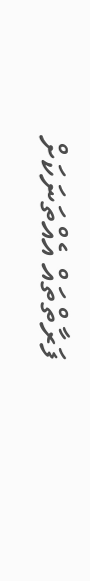ފަރާތްތައް އެއްތަނަކަށް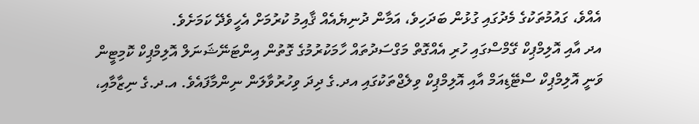އެއްވެ، ގައުމުތަކުގެ މެދުގައި ގުޅުން ބަދަހިވެ، އަމާން ދުނިޔެއެއް ޤާއިމު ކުރުމަށް އެހީވެދޭ ކަމަށެވެ.
އދ އާއި އޮލިމްޕިކް ގޭމްސްގައި ހުރި އެއްގޮތް މަގްސަދުތައް ހާމަކުރުމުގެ ގޮތުން އިންޓަނޭޝަނަލް އޮލިމްޕިކް ކޮމިޓީން ވަނީ އޮލިމްޕިކް ސްޓޭޑިއަމް އާއި އޮލިމްޕިކް ވިލެޖްތަކުގައި އދ.ގެ ދިދަ ވިހުރުވާލަން ނިންމާފައެވެ. އ.ދ.ގެ ނިޒާމާއި،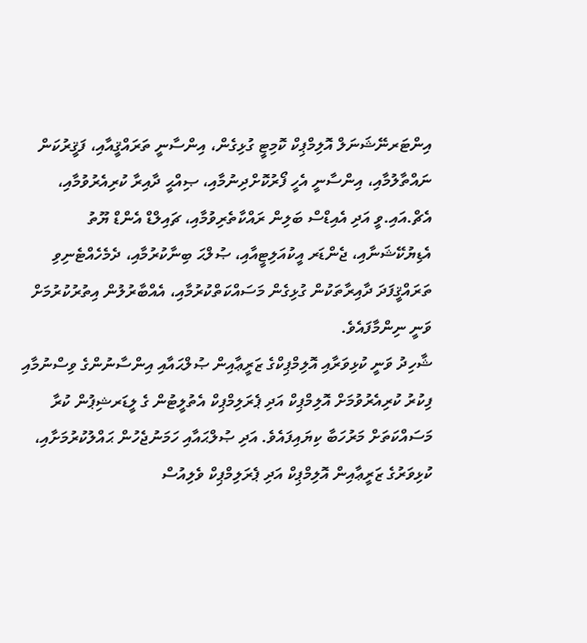އިންޓަރނޭޝަނަލް އޮލިމްޕިކް ކޮމިޓީ ގުޅިގެން، އިންސާނީ ތަރައްޤީއާއި، ފަޤީރުކަން ނައްތާލުމާއި، އިންސާނީ އެހީ ފޯރުކޮށްދިނުމާއި، ޞިއްޙީ ދާއިރާ ކުރިއެރުވުމާއި، އެޗް.އައި.ވީ އަދި އެއިޑްސް ބަލިން ރައްކާތެރިވުމާއި، ޗައިލްޑް އެންޑް ޔޫތު އެޑިޔުކޭޝަނާއި، ޖެންޑަރ އީކުއަލިޓީއާއި، ޞުލްޙަ ބިނާކުރުމާއި، ދެމެހެއްޓެނިވި ތަރައްޤީފަދަ ދާއިރާތަކުން ގުޅިގެން މަސައްކަތްކުރުމާއި، އެއްބާރުލުން އިތުރުކުރުމަށް ވަނީ ނިންމާފައެވެ.
ޝާހިދު ވަނީ ކުޅިވަރާއި އޮލިމްޕިކްގެ ޒަރީޢާއިން ޞުލްޙައާއި އިންސާނުންގެ ވިސްނުމާއި ފިކުރު ކުރިއެރުވުމަށް އޮލިމްޕިކް އަދި ޕެރަލިމްޕިކް އެތުލީޓުން ގެ ލީޑަރޝިޕުން ކުރާ މަސައްކަތަށް މަރުހަބާ ކިޔައިފައެވެ. އަދި ޞުލްޙައާއި ހަމަނުޖެހުން ޙައްލުކުރުމަށާއި، ކުޅިވަރުގެ ޒަރީޢާއިން އޮލިމްޕިކް އަދި ޕެރަލިމްޕިކް ވެލިއުސް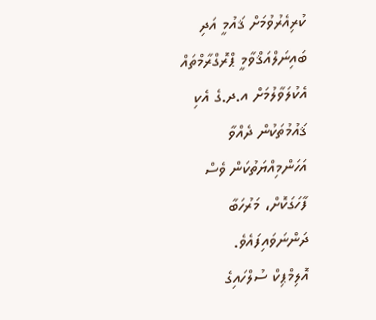ކުރިއެރުވުމަށް ޤައުމީ އަދި ބައިނަލްއަޤްވާމީ ޕްރޮގްރާމްތައް އެކުލަވާލުމަށް އ.ދ.ގެ އެކި ޤައުމުތަކުން ދެއްވާ އަހަންމިއްޔަތުކަން ވެސް ފާހަގަކޮށް، މަރުހަބާ ދަންނަވައިފައެވެ.
އޮލިމްޕިކް ސުލްހައިގެ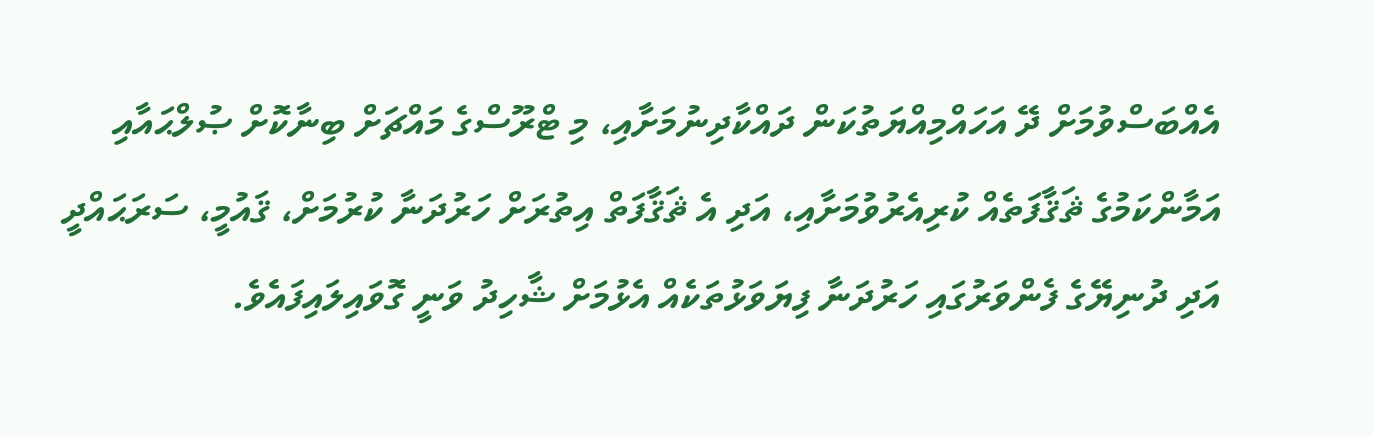އެއްބަސްވުމަށް ދޭ އަހައްމިއްޔަތުކަން ދައްކާދިނުމަށާއި، މި ޓްރޫސްގެ މައްޗަށް ބިނާކޮށް ޞުލްޙައާއި އަމާންކަމުގެ ޘަޤާފަތެއް ކުރިއެރުވުމަށާއި، އަދި އެ ޘަޤާފަތް އިތުރަށް ހަރުދަނާ ކުރުމަށް، ޤައުމީ، ސަރަޙައްދީ އަދި ދުނިޔޭގެ ފެންވަރުގައި ހަރުދަނާ ފިޔަވަޅުތަކެއް އެޅުމަށް ޝާހިދު ވަނީ ގޮވައިލައިފައެވެ.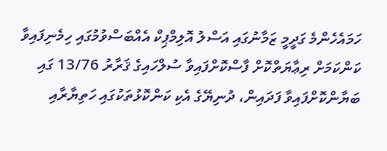ހަމައެހެންމެ ގަދީމީ ޒަމާނުގައި އަސްލު އޮލިމްޕިކް އެއްބަސްވުމުގައި ހިމެނިފައިވާ ކަންކަމަށް ރިޢާޔަތްކޮށް ފާސްކޮށްފައިވާ ސުލްހައިގެ ޤަރާރު 13/76 ގައި ބަޔާންކޮށްފައިވާ ފަދައިން، ދުނިޔޭގެ އެކި ކަންކޮޅުތަކުގައި ހަތިޔާރާއި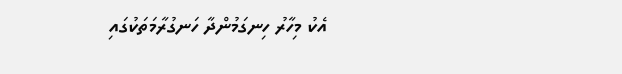އެކު މިހާރު ހިނގަމުންދާ ހަނގުރާމަތަކުގައި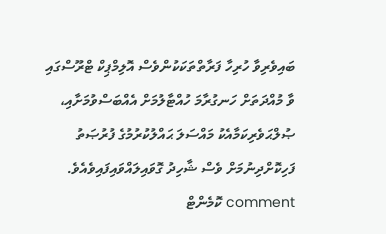ބައިވެރިވާ ހުރިހާ ފަރާތްތަކަކުންވެސް އޮލިމްޕިކް ޓްރޫސްގައި ވާ މުއްދަތަށް ހަނގުރާމަ ހުއްޓާލުމަށް އެއްބަސްވުމަށާއި، ޞުލްޙަވެރިކަމާއެކު މައްސަލަ ޙައްލުކުރުމުގެ ފުރުޞަތު ފަހިކޮށްދިނުމަށް ވެސް ޝާހިދު ގޮވައިލައްވައިފައިވެއެވެ.
comment ކޮމެންޓް